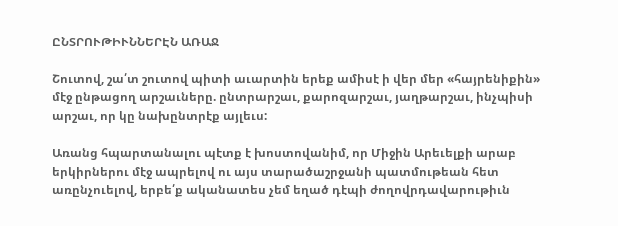ԸՆՏՐՈՒԹԻՒՆՆԵՐԷՆ ԱՌԱՋ

Շուտով, շա՛տ շուտով պիտի աւարտին երեք ամիսէ ի վեր մեր «հայրենիքին» մէջ ընթացող արշաւները. ընտրարշաւ, քարոզարշաւ, յաղթարշաւ, ինչպիսի արշաւ, որ կը նախընտրէք այլեւս:

Առանց հպարտանալու պէտք է խոստովանիմ, որ Միջին Արեւելքի արաբ երկիրներու մէջ ապրելով ու այս տարածաշրջանի պատմութեան հետ առընչուելով, երբե՛ք ականատես չեմ եղած դէպի ժողովրդավարութիւն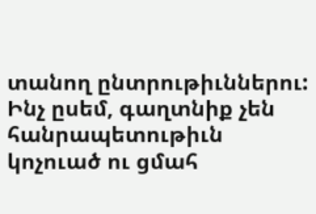տանող ընտրութիւններու: Ինչ ըսեմ, գաղտնիք չեն հանրապետութիւն կոչուած ու ցմահ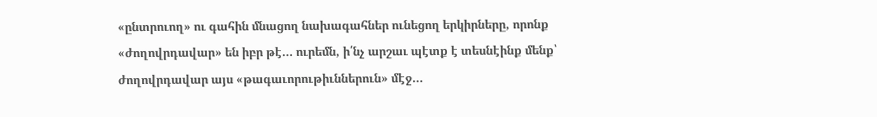«ընտրուող» ու գահին մնացող նախագահներ ունեցող երկիրները, որոնք «ժողովրդավար» են իբր թէ… ուրեմն, ի՛նչ արշաւ պէտք է տեսնէինք մենք՝ ժողովրդավար այս «թագաւորութիւններուն» մէջ…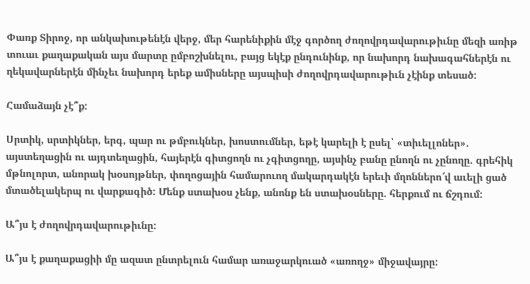Փառք Տիրոջ, որ անկախութենէն վերջ, մեր հարենիքին մէջ գործող ժողովրդավարութիւնը մեզի առիթ տուաւ քաղաքական այս մարտը ըմբոշխնելու, բայց եկէք ընդունինք, որ նախորդ նախագահներէն ու ղեկավարներէն մինչեւ նախորդ երեք ամիսները այսպիսի ժողովրդավարութիւն չէինք տեսած:

Համաձայն չէ՞ք:

Սրտիկ, սրտիկներ, երգ, պար ու թմբուկներ, խոստումներ, եթէ կարելի է ըսել՝ «տիւելլոներ». այստեղացին ու այդտեղացին, հայերէն գիտցողն ու չգիտցողը, այսինչ բանը ընողն ու չընողը. գրեհիկ մթնոլորտ, անորակ խօսոյթներ, փողոցային համարուող մակարդակէն երեւի մղոններո՜վ աւելի ցած մտածելակերպ ու վարքագիծ: Մենք ստախօս չենք, անոնք են ստախօսները. հերքում ու ճշդում:

Ա՞յս է ժողովրդավարութիւնը:

Ա՞յս է քաղաքացիի մը ազատ ընտրելուն համար առաջարկուած «առողջ» միջավայրը: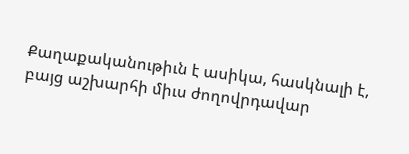Քաղաքականութիւն է ասիկա, հասկնալի է, բայց աշխարհի միւս ժողովրդավար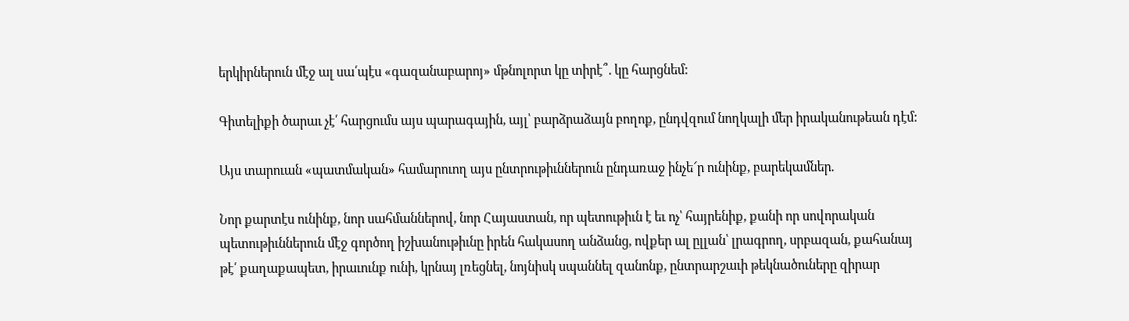երկիրներուն մէջ ալ սա՛պէս «գազանաբարոյ» մթնոլորտ կը տիրէ՞. կը հարցնեմ:

Գիտելիքի ծարաւ չէ՛ հարցումս այս պարագային, այլ՝ բարձրաձայն բողոք, ընդվզում նողկալի մեր իրականութեան դէմ:

Այս տարուան «պատմական» համարուող այս ընտրութիւններուն ընդառաջ ինչե՜ր ունինք, բարեկամներ.

Նոր քարտէս ունինք, նոր սահմաններով, նոր Հայաստան, որ պետութիւն է եւ ոչ՝ հայրենիք, քանի որ սովորական պետութիւններուն մէջ գործող իշխանութիւնը իրեն հակասող անձանց, ովքեր ալ ըլլան՝ լրագրող, սրբազան, քահանայ թէ՛ քաղաքապետ, իրաւունք ունի, կրնայ լռեցնել, նոյնիսկ սպաննել զանոնք, ընտրարշաւի թեկնածուները զիրար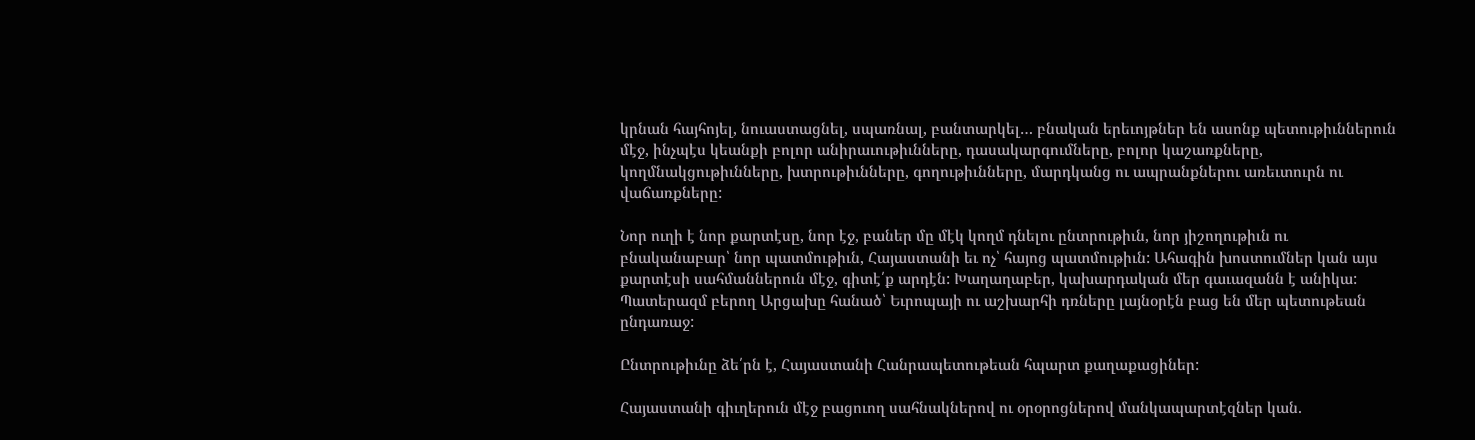կրնան հայհոյել, նուաստացնել, սպառնալ, բանտարկել… բնական երեւոյթներ են ասոնք պետութիւններուն մէջ, ինչպէս կեանքի բոլոր անիրաւութիւնները, դասակարգումները, բոլոր կաշառքները, կողմնակցութիւնները, խտրութիւնները, գողութիւնները, մարդկանց ու ապրանքներու առեւտուրն ու վաճառքները:

Նոր ուղի է նոր քարտէսը, նոր էջ, բաներ մը մէկ կողմ դնելու ընտրութիւն, նոր յիշողութիւն ու բնականաբար՝ նոր պատմութիւն, Հայաստանի եւ ոչ՝ հայոց պատմութիւն: Ահագին խոստումներ կան այս քարտէսի սահմաններուն մէջ, գիտէ՛ք արդէն: Խաղաղաբեր, կախարդական մեր գաւազանն է անիկա: Պատերազմ բերող Արցախը հանած՝ Եւրոպայի ու աշխարհի դռները լայնօրէն բաց են մեր պետութեան ընդառաջ:

Ընտրութիւնը ձե՛րն է, Հայաստանի Հանրապետութեան հպարտ քաղաքացիներ:

Հայաստանի գիւղերուն մէջ բացուող սահնակներով ու օրօրոցներով մանկապարտէզներ կան.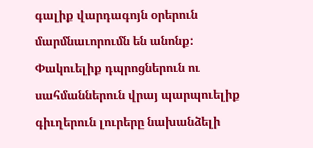գալիք վարդագոյն օրերուն մարմնաւորումն են անոնք: Փակուելիք դպրոցներուն ու սահմաններուն վրայ պարպուելիք գիւղերուն լուրերը նախանձելի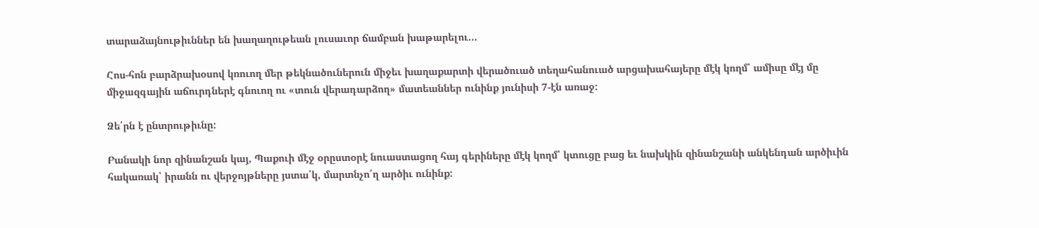տարաձայնութիւններ են խաղաղութեան լուսաւոր ճամբան խաթարելու…

Հոս-հոն բարձրախօսով կռուող մեր թեկնածուներուն միջեւ խաղաքարտի վերածուած տեղահանուած արցախահայերը մէկ կողմ՝ ամիսը մէյ մը միջազգային աճուրդներէ գնուող ու «տուն վերադարձող» մատեաններ ունինք յունիսի 7-էն առաջ:

Ձե՛րն է ընտրութիւնը:

Բանակի նոր զինանշան կայ, Պաքուի մէջ օրըստօրէ նուաստացող հայ գերիները մէկ կողմ՝ կտուցը բաց եւ նախկին զինանշանի անկենդան արծիւին հակառակ՝ իրանն ու վերջոյթները յստա՛կ, մարտնչո՛ղ արծիւ ունինք: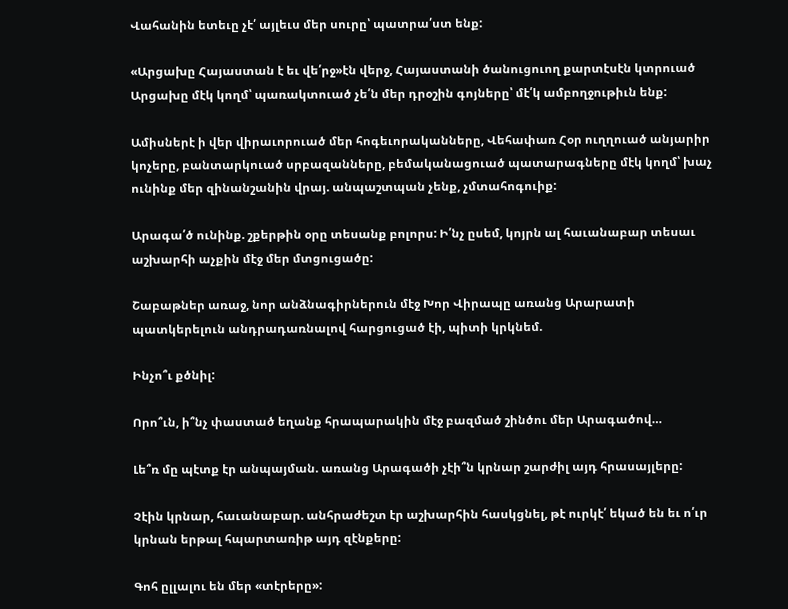Վահանին ետեւը չէ՛ այլեւս մեր սուրը՝ պատրա՛ստ ենք:

«Արցախը Հայաստան է եւ վե՛րջ»էն վերջ, Հայաստանի ծանուցուող քարտէսէն կտրուած Արցախը մէկ կողմ՝ պառակտուած չե՛ն մեր դրօշին գոյները՝ մէ՛կ ամբողջութիւն ենք:

Ամիսներէ ի վեր վիրաւորուած մեր հոգեւորականները, Վեհափառ Հօր ուղղուած անյարիր կոչերը, բանտարկուած սրբազանները, բեմականացուած պատարագները մէկ կողմ՝ խաչ ունինք մեր զինանշանին վրայ. անպաշտպան չենք, չմտահոգուիք:

Արագա՛ծ ունինք. շքերթին օրը տեսանք բոլորս: Ի՛նչ ըսեմ, կոյրն ալ հաւանաբար տեսաւ աշխարհի աչքին մէջ մեր մտցուցածը:

Շաբաթներ առաջ, նոր անձնագիրներուն մէջ Խոր Վիրապը առանց Արարատի պատկերելուն անդրադառնալով հարցուցած էի, պիտի կրկնեմ.

Ինչո՞ւ քծնիլ:

Որո՞ւն, ի՞նչ փաստած եղանք հրապարակին մէջ բազմած շինծու մեր Արագածով…

Լե՞ռ մը պէտք էր անպայման. առանց Արագածի չէի՞ն կրնար շարժիլ այդ հրասայլերը:

Չէին կրնար, հաւանաբար. անհրաժեշտ էր աշխարհին հասկցնել, թէ ուրկէ՛ եկած են եւ ո՛ւր կրնան երթալ հպարտառիթ այդ զէնքերը:

Գոհ ըլլալու են մեր «տէրերը»: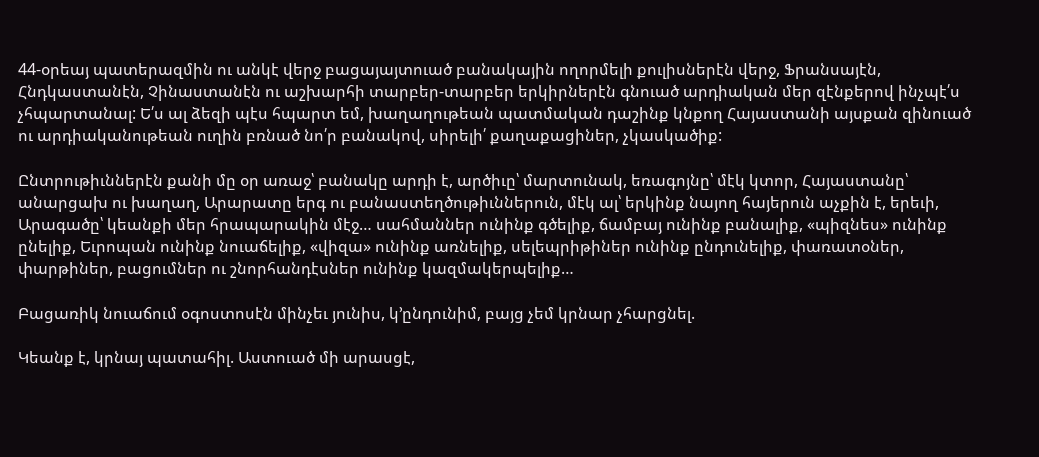44-օրեայ պատերազմին ու անկէ վերջ բացայայտուած բանակային ողորմելի քուլիսներէն վերջ, Ֆրանսայէն, Հնդկաստանէն, Չինաստանէն ու աշխարհի տարբեր-տարբեր երկիրներէն գնուած արդիական մեր զէնքերով ինչպէ՛ս չհպարտանալ: Ե՛ս ալ ձեզի պէս հպարտ եմ, խաղաղութեան պատմական դաշինք կնքող Հայաստանի այսքան զինուած ու արդիականութեան ուղին բռնած նո՛ր բանակով, սիրելի՛ քաղաքացիներ, չկասկածիք:

Ընտրութիւններէն քանի մը օր առաջ՝ բանակը արդի է, արծիւը՝ մարտունակ, եռագոյնը՝ մէկ կտոր, Հայաստանը՝ անարցախ ու խաղաղ, Արարատը երգ ու բանաստեղծութիւններուն, մէկ ալ՝ երկինք նայող հայերուն աչքին է, երեւի, Արագածը՝ կեանքի մեր հրապարակին մէջ… սահմաններ ունինք գծելիք, ճամբայ ունինք բանալիք, «պիզնես» ունինք ընելիք, Եւրոպան ունինք նուաճելիք, «վիզա» ունինք առնելիք, սելեպրիթիներ ունինք ընդունելիք, փառատօներ, փարթիներ, բացումներ ու շնորհանդէսներ ունինք կազմակերպելիք…

Բացառիկ նուաճում օգոստոսէն մինչեւ յունիս, կ՚ընդունիմ, բայց չեմ կրնար չհարցնել.

Կեանք է, կրնայ պատահիլ. Աստուած մի արասցէ,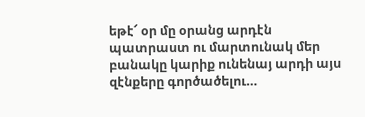եթէ՜ օր մը օրանց արդէն պատրաստ ու մարտունակ մեր բանակը կարիք ունենայ արդի այս զէնքերը գործածելու…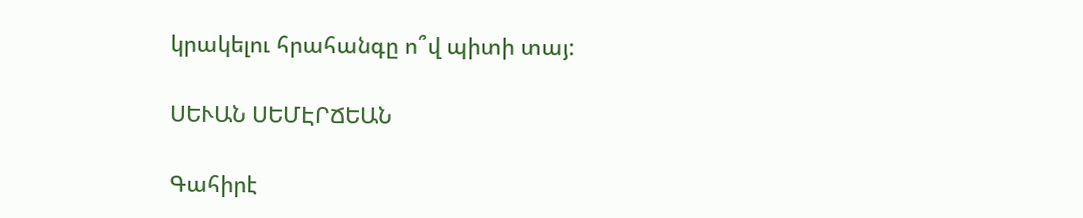կրակելու հրահանգը ո՞վ պիտի տայ:

ՍԵՒԱՆ ՍԵՄԷՐՃԵԱՆ

Գահիրէ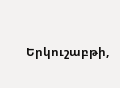Երկուշաբթի,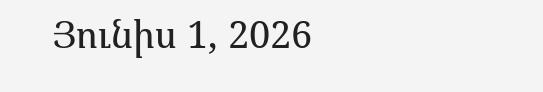Յունիս 1, 2026